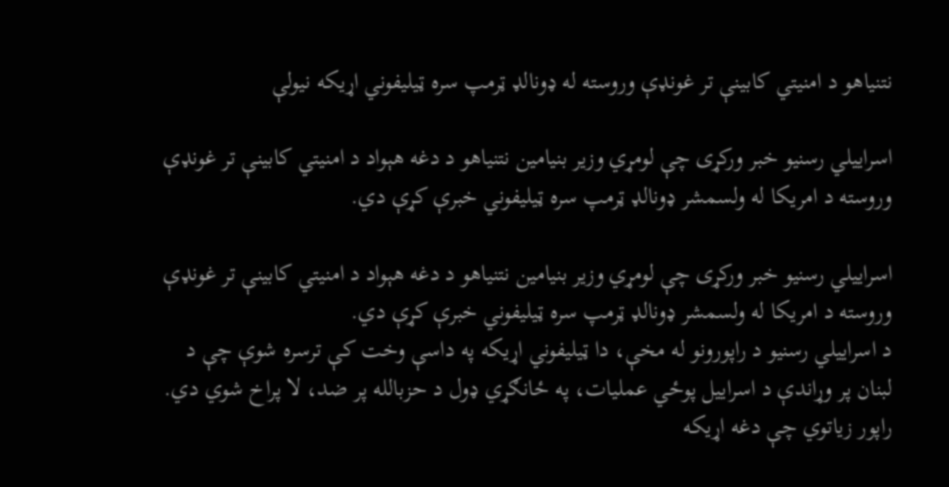نتنیاهو د امنیتي کابینې تر غونډې وروسته له ډونالډ ټرمپ سره ټیلیفوني اړیکه نیولې

اسراییلي رسنیو خبر ورکړی چې لومړي وزیر بنیامین نتنیاهو د دغه هېواد د امنیتي کابینې تر غونډې وروسته د امریکا له ولسمشر ډونالډ ټرمپ سره ټیلیفوني خبرې کړې دي.

اسراییلي رسنیو خبر ورکړی چې لومړي وزیر بنیامین نتنیاهو د دغه هېواد د امنیتي کابینې تر غونډې وروسته د امریکا له ولسمشر ډونالډ ټرمپ سره ټیلیفوني خبرې کړې دي.
د اسراییلي رسنیو د راپورونو له مخې، دا ټیلیفوني اړیکه په داسې وخت کې ترسره شوې چې د لبنان پر وړاندې د اسراییل پوځي عملیات، په ځانګړي ډول د حزبالله پر ضد، لا پراخ شوي دي.
راپور زیاتوي چې دغه اړیکه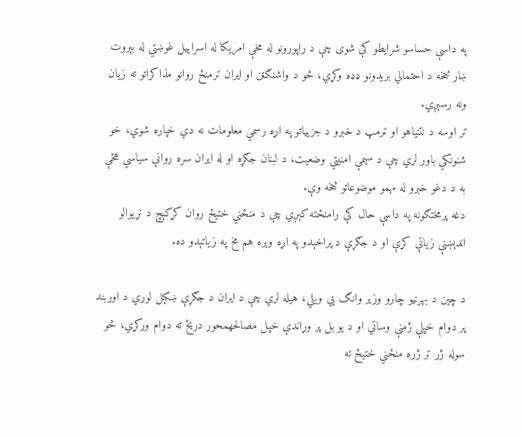په داسې حساسو شرایطو کې شوی چې د راپورونو له مخې امریکا له اسراییل غوښتي له بېروت ښار څخه د احتمالي بریدونو ډډه وکړي، څو د واشنګټن او ایران ترمنځ روانو مذاکراتو ته زیان ونه رسېږي.
تر اوسه د نتنیاهو او ټرمپ د خبرو د جزییاتو په اړه رسمي معلومات نه دي خپاره شوي، خو شنونکي باور لري چې د سیمې امنیتي وضعیت، د لبنان جګړه او له ایران سره روانې سیاسي هڅې به د دغو خبرو له مهمو موضوعاتو څخه وې.
دغه پرمختګونه په داسې حال کې رامنځته کېږي چې د منځني ختیځ روان کړکېچ د نړیوالو اندېښنې زیاتې کړې او د جګړې د پراخېدو په اړه وېره هم مخ په زیاتېدو ده.

د چین د بهرنیو چارو وزیر وانګ يي ویلي، هیله لري چې د ایران د جګړې ښکېل لوري د اوربند پر دوام خپلې ژمنې وساتي او د یو بل پر وړاندې خپل مصالحهمحور دریځ ته دوام ورکړي، څو سوله ژر تر ژره منځني ختیځ ته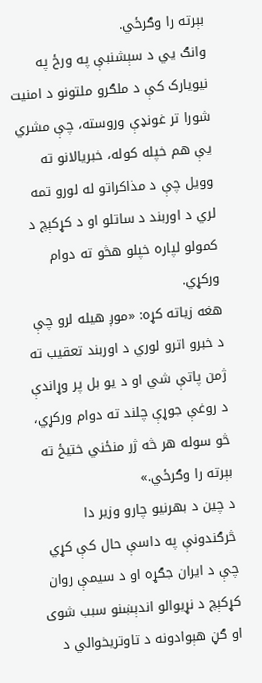بېرته را وګرځي.
وانګ يي د سېشنبې په ورځ په نیویارک کې د ملګرو ملتونو د امنیت شورا تر غونډې وروسته، چې مشري یې هم خپله کوله، خبریالانو ته وویل چې د مذاکراتو له لورو تمه لري د اوربند د ساتلو او د کړکېچ د کمولو لپاره خپلو هڅو ته دوام ورکړي.
هغه زیاته کړه: «موږ هیله لرو چې د خبرو اترو لوري د اوربند تعقیب ته ژمن پاتې شي او د یو بل پر وړاندې د روغې جوړې چلند ته دوام ورکړي، څو سوله هر څه ژر منځني ختیځ ته بېرته را وګرځي.»
د چین د بهرنیو چارو وزیر دا څرګندونې په داسې حال کې کړي چې د ایران جګړه او د سیمې روان کړکېچ د نړیوالو اندېښنو سبب شوی او ګڼ هېوادونه د تاوتریخوالي د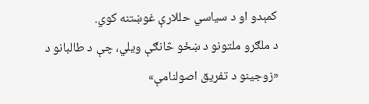کمېدو او د سیاسي حللارې غوښتنه کوي.
د ملګرو ملتونو د ښځو څانګې ویلي، چې د طالبانو د «زوجینو د تفریق اصولنامې»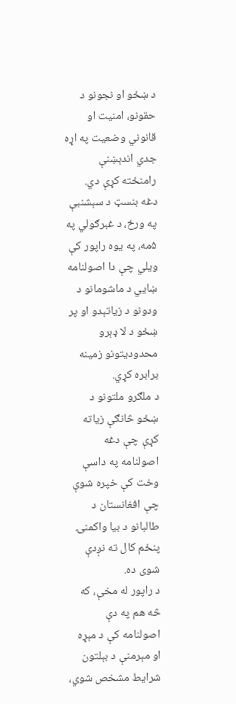د ښځو او نجونو د حقونو، امنیت او قانوني وضعیت په اړه جدي اندېښنې رامنځته کړې دي.
دغه بنسټ د سېشنبې په ورځ، د غبرګولي په ۵مه، په یوه راپور کې ویلي چې دا اصولنامه ښايي د ماشومانو د ودونو د زیاتېدو او پر ښځو د لا ډېرو محدودیتونو زمینه برابره کړي.
د ملګرو ملتونو د ښځو څانګې زیاته کړې چې دغه اصولنامه په داسې وخت کې خپره شوې چې افغانستان د طالبانو د بیا واکمنۍ پنځم کال ته نږدې شوی ده.
د راپور له مخې، که څه هم په دې اصولنامه کې د مېړه او مېرمنې د بېلتون شرایط مشخص شوي،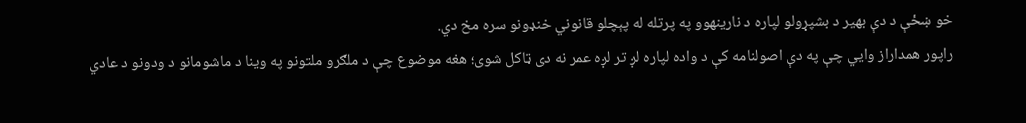خو ښځې د دې بهیر د بشپړولو لپاره د نارینهوو په پرتله له پېچلو قانوني خنډونو سره مخ دي.
راپور همداراز وایي چې په دې اصولنامه کې د واده لپاره لږ تر لږه عمر نه دی ټاکل شوی؛ هغه موضوع چې د ملګرو ملتونو په وینا د ماشومانو د ودونو د عادي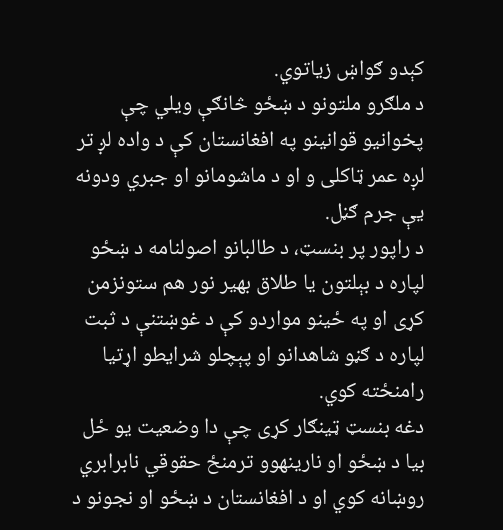کېدو ګواښ زیاتوي.
د ملګرو ملتونو د ښځو څانګې ویلي چې پخوانیو قوانینو په افغانستان کې د واده لږ تر لږه عمر ټاکلی و او د ماشومانو او جبري ودونه یې جرم ګڼل.
د راپور پر بنسټ، د طالبانو اصولنامه د ښځو لپاره د بېلتون یا طلاق بهیر نور هم ستونزمن کړی او په ځینو مواردو کې د غوښتنې د ثبت لپاره د ګڼو شاهدانو او پېچلو شرایطو اړتیا رامنځته کوي.
دغه بنسټ ټینګار کړی چې دا وضعیت یو ځل بیا د ښځو او نارینهوو ترمنځ حقوقي نابرابري روښانه کوي او د افغانستان د ښځو او نجونو د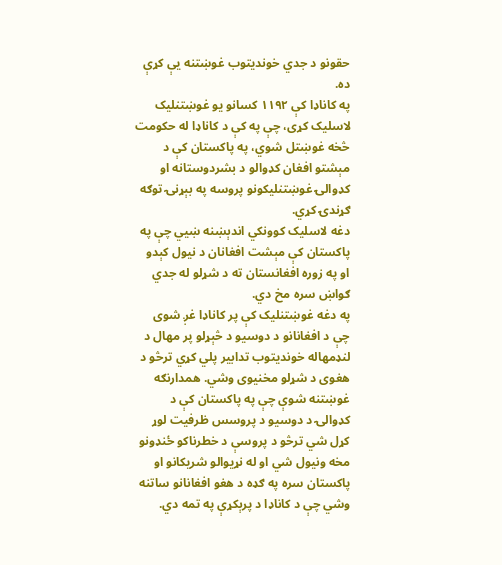حقونو د جدي خوندیتوب غوښتنه یې کړې ده.
په کاناډا کې ۱۱۹۲ کسانو یو غوښتنلیک لاسلیک کړی، چې په کې د کاناډا له حکومت څخه غوښتل شوي، په پاکستان کې د مېشتو افغان کډوالو د بشردوستانه او کډوالۍ غوښتنلیکونو پروسه په بېړنۍ توګه ګړندۍ کړي.
دغه لاسلیک کوونکي اندېښنه ښيي چې په پاکستان کې مېشت افغانان د نیول کېدو او په زوره افغانستان ته د شړلو له جدي ګواښ سره مخ دي.
په دغه غوښتنلیک کې پر کاناډا غږ شوی چې د افغانانو د دوسیو د څېړلو پر مهال د لنډمهاله خوندیتوب تدابیر پلي کړي ترڅو د هغوی د شړلو مخنیوی وشي. همدارنګه غوښتنه شوې چې په پاکستان کې د کډوالۍ د دوسیو د پروسس ظرفیت لوړ کړل شي ترڅو د پروسې د خطرناکو ځنډونو مخه ونیول شي او له نړیوالو شریکانو او پاکستان سره په ګډه د هغو افغانانو ساتنه وشي چې د کاناډا د پرېکړې په تمه دي.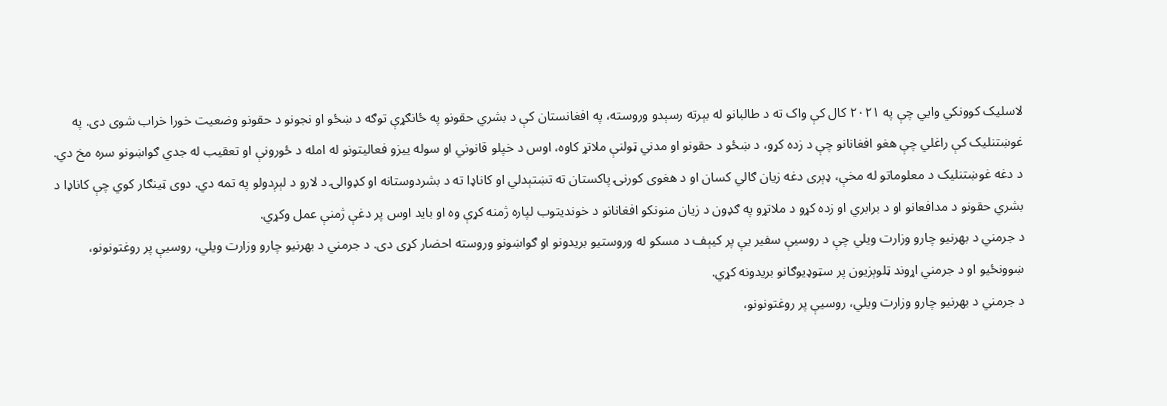لاسلیک کوونکي وایي چې په ۲۰۲۱ کال کې واک ته د طالبانو له بېرته رسېدو وروسته، په افغانستان کې د بشري حقونو په ځانګړې توګه د ښځو او نجونو د حقونو وضعیت خورا خراب شوی دی. په غوښتنلیک کې راغلي چې هغو افغانانو چې د زده کړو، د ښځو د حقونو او مدني ټولنې ملاتړ کاوه، اوس د خپلو قانوني او سوله ییزو فعالیتونو له امله د ځورونې او تعقیب له جدي ګواښونو سره مخ دي.
د دغه غوښتنلیک د معلوماتو له مخې، ډېری دغه زیان ګالي کسان او د هغوی کورنۍ پاکستان ته تښتېدلي او کاناډا ته د بشردوستانه او کډوالۍ د لارو د لېږدولو په تمه دي. دوی ټینګار کوي چې کاناډا د بشري حقونو د مدافعانو او د برابري او زده کړو د ملاتړو په ګډون د زیان منونکو افغانانو د خوندیتوب لپاره ژمنه کړې وه او باید اوس پر دغې ژمنې عمل وکړي.
د جرمني د بهرنیو چارو وزارت ویلي چې د روسیې سفیر یې پر کیېف د مسکو له وروستیو بریدونو او ګواښونو وروسته احضار کړی دی. د جرمني د بهرنیو چارو وزارت ویلي، روسیې پر روغتونونو، ښوونځیو او د جرمني اړوند ټلوېزیون پر سټوډیوګانو بریدونه کړي.
د جرمني د بهرنیو چارو وزارت ویلي، روسیې پر روغتونونو،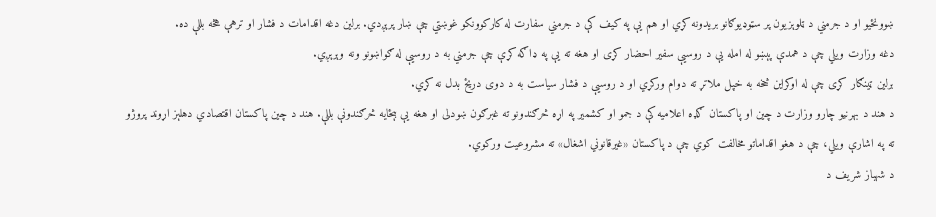ښوونځیو او د جرمني د ټلوېزیون پر سټوډیوګانو بریدونه کړي او هم یې په کیف کې د جرمني سفارت له کارکوونکو غوښتي چې ښار پرېږدي. برلین دغه اقدامات د فشار او ترهې هڅه بللې ده.
دغه وزارت ویلي چې د همدې پېښو له امله یې د روسیې سفیر احضار کړی او هغه ته یې په ډاګه کړې چې جرمني به د روسیې له ګواښونو ونه وېرېږي.
برلین ټینګار کړی چې له اوکراین څخه به خپل ملاتړ ته دوام ورکړي او د روسیې د فشار سیاست به د دوی دریځ بدل نه کړي.
د هند د بهرنیو چارو وزارت د چین او پاکستان ګډه اعلامیه کې د جمو او کشمیر په اړه څرګندونو ته غبرګون ښودلی او هغه یې بېځایه څرګندونې بللې. هند د چین پاکستان اقتصادي دهلېز اړوند پروژو ته په اشارې ویلي، چې د هغو اقداماتو مخالفت کوي چې د پاکستان «غیرقانوني اشغال» ته مشروعیت ورکوي.
د شهباز شریف د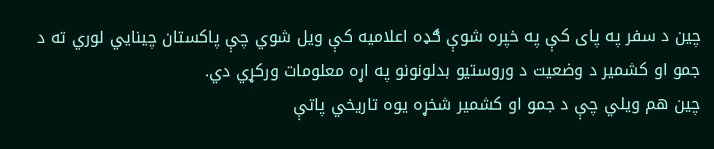چین د سفر په پای کې په خپره شوې ګډه اعلامیه کې ویل شوي چې پاکستان چینايي لوري ته د جمو او کشمیر د وضعیت د وروستیو بدلونونو په اړه معلومات ورکړي دي.
چین هم ویلي چې د جمو او کشمیر شخړه یوه تاریخي پاتې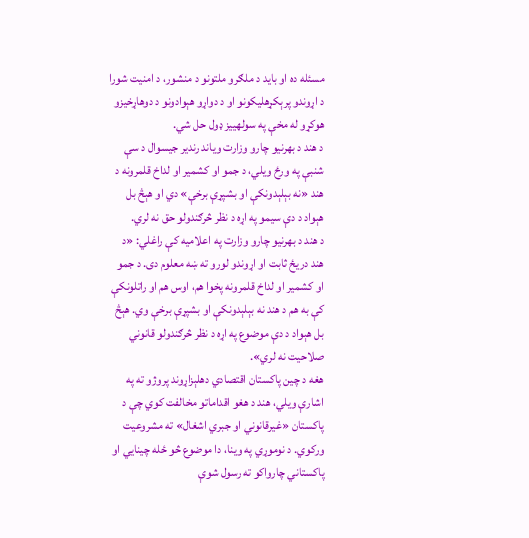مسئله ده او باید د ملګرو ملتونو د منشور، د امنیت شورا د اړوندو پرېکړهلیکونو او د دواړو هېوادونو د دوهاړخیزو هوکړو له مخې په سولهییز ډول حل شي.
د هند د بهرنیو چارو وزارت ویاند رندیر جیسوال د سې شنبې په ورځ ویلي، د جمو او کشمیر او لداخ قلمرونه د هند «نه بېلېدونکې او بشپړې برخې» دي او هېڅ بل هېواد د دې سیمو په اړه د نظر څرګندولو حق نه لري.
د هند د بهرنیو چارو وزارت په اعلامیه کې راغلي: «د هند دریځ ثابت او اړوندو لورو ته ښه معلوم دی. د جمو او کشمیر او لداخ قلمرونه پخوا هم، اوس هم او راتلونکې کې به هم د هند نه بېلېدونکې او بشپړې برخې وي. هېڅ بل هېواد د دې موضوع په اړه د نظر څرګندولو قانوني صلاحیت نه لري».
هغه د چین پاکستان اقتصادي دهلېزاړوند پروژو ته په اشارې ویلي، هند د هغو اقداماتو مخالفت کوي چې د پاکستان «غیرقانوني او جبري اشغال» ته مشروعیت ورکوي. د نوموړي په وینا، دا موضوع څو ځله چینايي او پاکستاني چارواکو ته رسول شوې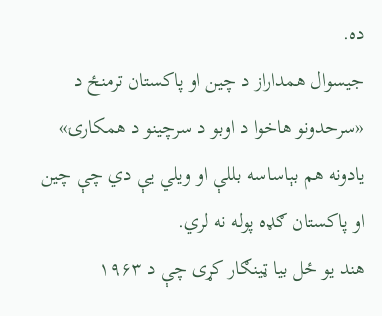ده.
جیسوال همداراز د چین او پاکستان ترمنځ د «سرحدونو هاخوا د اوبو د سرچینو د همکارۍ» یادونه هم بېاساسه بللې او ویلي یې دي چې چین او پاکستان ګډه پوله نه لري.
هند یو ځل بیا ټینګار کړی چې د ۱۹۶۳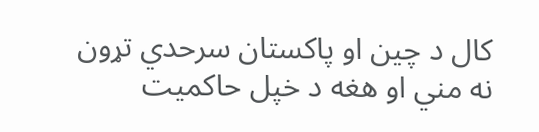کال د چین او پاکستان سرحدي تړون نه مني او هغه د خپل حاکمیت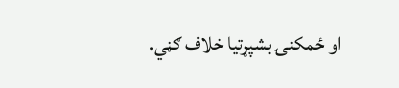او ځمکنۍ بشپړتیا خلاف ګڼي.